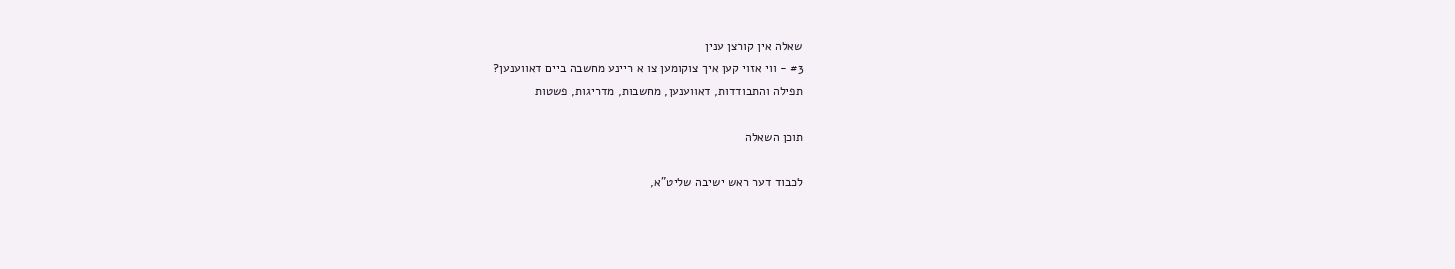שאלה אין קורצן ענין
#3 - ווי אזוי קען איך צוקומען צו א ריינע מחשבה ביים דאווענען?
תפילה והתבודדות, דאווענען, מחשבות, מדריגות, פשטות

תוכן השאלה

לכבוד דער ראש ישיבה שליט"א,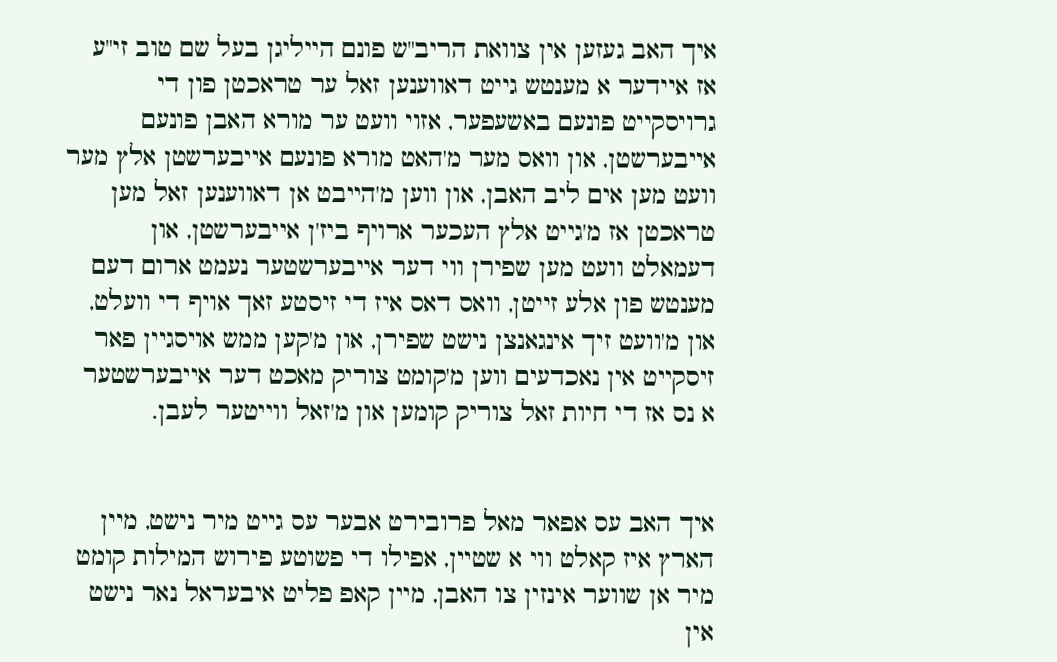איך האב געזען אין צוואת הריב"ש פונם הייליגן בעל שם טוב זי"ע אז איידער א מענטש גייט דאווענען זאל ער טראכטן פון די גרויסקייט פונעם באשעפער, אזוי וועט ער מורא האבן פונעם אייבערשטן, און וואס מער מ'האט מורא פונעם אייבערשטן אלץ מער וועט מען אים ליב האבן, און ווען מ'הייבט אן דאווענען זאל מען טראכטן אז מ'גייט אלץ העכער ארויף ביז'ן אייבערשטן, און דעמאלט וועט מען שפירן ווי דער אייבערשטער נעמט ארום דעם מענטש פון אלע זייטן, וואס דאס איז די זיסטע זאך אויף די וועלט, און מ'וועט זיך אינגאנצן נישט שפירן, און מ'קען ממש אויסגיין פאר זיסקייט אין נאכדעים ווען מ'קומט צוריק מאכט דער אייבערשטער א נס אז די חיות זאל צוריק קומען און מ'זאל ווייטער לעבן.


איך האב עס אפאר מאל פרובירט אבער עס גייט מיר נישט, מיין הארץ איז קאלט ווי א שטיין, אפילו די פשוטע פירוש המילות קומט מיר אן שווער אינזין צו האבן, מיין קאפ פליט איבעראל נאר נישט אין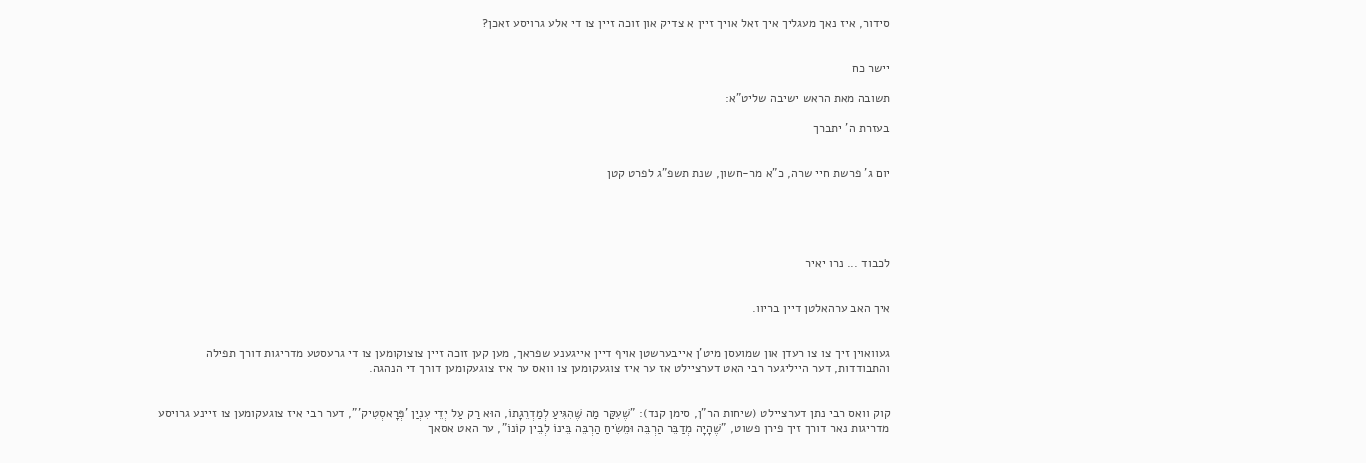סידור, איז נאך מעגליך איך זאל אויך זיין א צדיק און זוכה זיין צו די אלע גרויסע זאכן?


יישר כח

תשובה מאת הראש ישיבה שליט"א:

בעזרת ה' יתברך


יום ג' פרשת חיי שרה, כ"א מר-חשון, שנת תשפ"ג לפרט קטן





לכבוד ... נרו יאיר


איך האב ערהאלטן דיין בריוו.


געוואוין זיך צו צו רעדן און שמועסן מיט'ן אייבערשטן אויף דיין אייגענע שפראך, מען קען זוכה זיין צוצוקומען צו די גרעסטע מדריגות דורך תפילה והתבודדות, דער הייליגער רבי האט דערציילט אז ער איז צוגעקומען צו וואס ער איז צוגעקומען דורך די הנהגה.


קוק וואס רבי נתן דערציילט (שיחות הר"ן, סימן קנד): "שֶׁעִקַּר מַה שֶּׁהִגִּיעַ לְמַדְרֵגָתוֹ, הוּא רַק עַל יְדֵי עִנְיַן 'פְּרָאסְטִיק'", דער רבי איז צוגעקומען צו זיינע גרויסע מדריגות נאר דורך זיך פירן פשוט, "שֶׁהָיָה מְדַבֵּר הַרְבֵּה וּמֵשִׂיחַ הַרְבֵּה בֵּינוֹ לְבֵין קוֹנוֹ", ער האט אסאך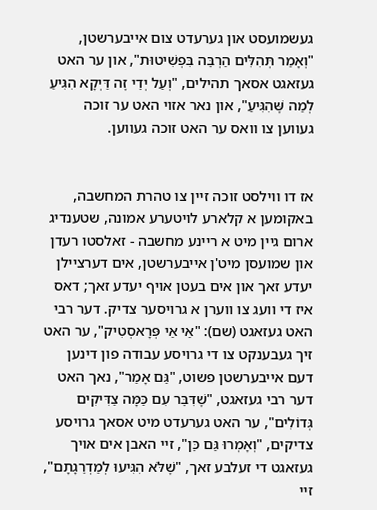געשמועסט און גערעדט צום אייבערשטן, "וְאָמַר תְּהִלִּים הַרְבֵּה בִּפְשִׁיטוּת", און ער האט געזאגט אסאך תהילים, "וְעַל יְדֵי זֶה דַּיְקָא הִגִּיעַ לְמַה שֶּׁהִגִּיעַ", און נאר אזוי האט ער זוכה געווען צו וואס ער האט זוכה געווען.


אז דו ווילסט זוכה זיין צו טהרת המחשבה, באקומען א קלארע לויטערע אמונה, שטענדיג ארום גיין מיט א ריינע מחשבה - זאלסטו רעדן און שמועסן מיט'ן אייבערשטן, אים דערציילן יעדע זאך און אים בעטן אויף יעדע זאך; דאס איז די וועג צו ווערן א גרויסער צדיק. דער רבי האט געזאגט (שם): "אַי אַי פְּרָאסְטִיק", ער האט זיך געבענקט צו די גרויסע עבודה פון דינען דעם אייבערשטן פשוט, "גַּם אָמַר", נאך האט דער רבי געזאגט, "שֶׁדִּבֵּר עִם כַּמָּה צַדִּיקִים גְּדוֹלִים", ער האט גערעדט מיט אסאך גרויסע צדיקים, "וְאָמְרוּ גַּם כֵּן", זיי האבן אים אויך געזאגט די זעלבע זאך, "שֶׁלֹּא הִגִּיעוּ לְמַדְרֵגָתָם", זיי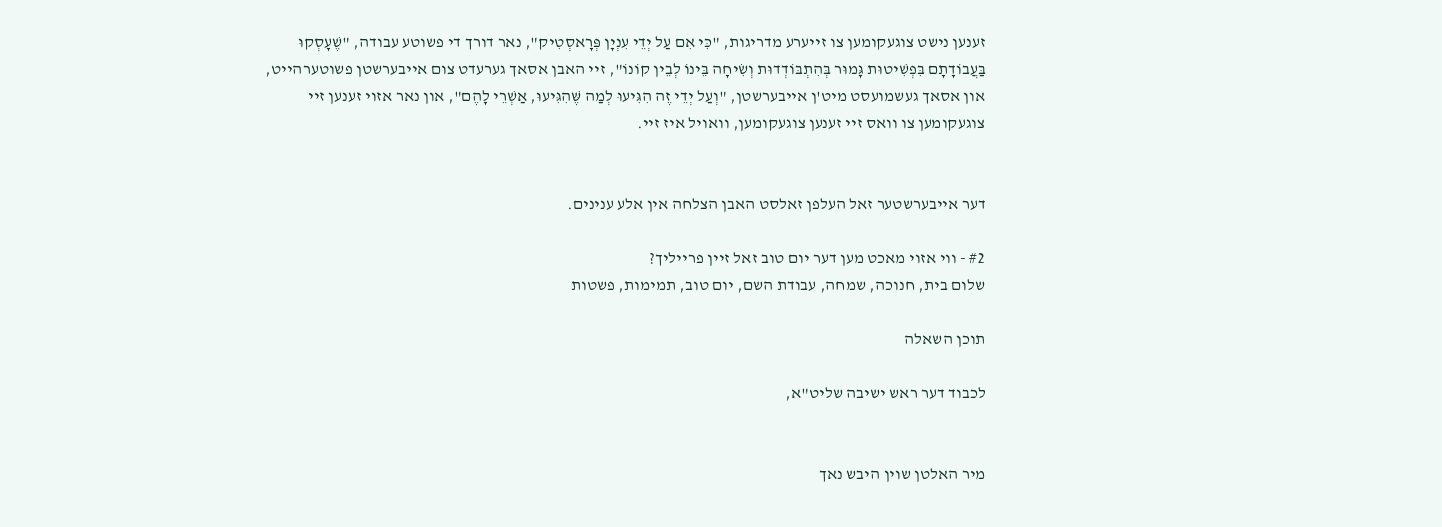זענען נישט צוגעקומען צו זייערע מדריגות, "כִּי אִם עַל יְדֵי עִנְיָן פְּרָאסְטִיק", נאר דורך די פשוטע עבודה, "שֶׁעָסְקוּ בַּעֲבוֹדָתָם בִּפְשִׁיטוּת גָּמוּר בְּהִתְבּוֹדְדוּת וְשִׂיחָה בֵּינוֹ לְבֵין קוֹנוֹ", זיי האבן אסאך גערעדט צום אייבערשטן פשוטערהייט, און אסאך געשמועסט מיט'ן אייבערשטן, "וְעַל יְדֵי זֶה הִגִּיעוּ לְמַה שֶּׁהִגִּיעוּ, אַשְׁרֵי לָהֶם", און נאר אזוי זענען זיי צוגעקומען צו וואס זיי זענען צוגעקומען, וואויל איז זיי.


דער אייבערשטער זאל העלפן זאלסט האבן הצלחה אין אלע ענינים.

#2 - ווי אזוי מאכט מען דער יום טוב זאל זיין פרייליך?
שלום בית, חנוכה, שמחה, עבודת השם, יום טוב, תמימות, פשטות

תוכן השאלה

לכבוד דער ראש ישיבה שליט"א,


מיר האלטן שוין היבש נאך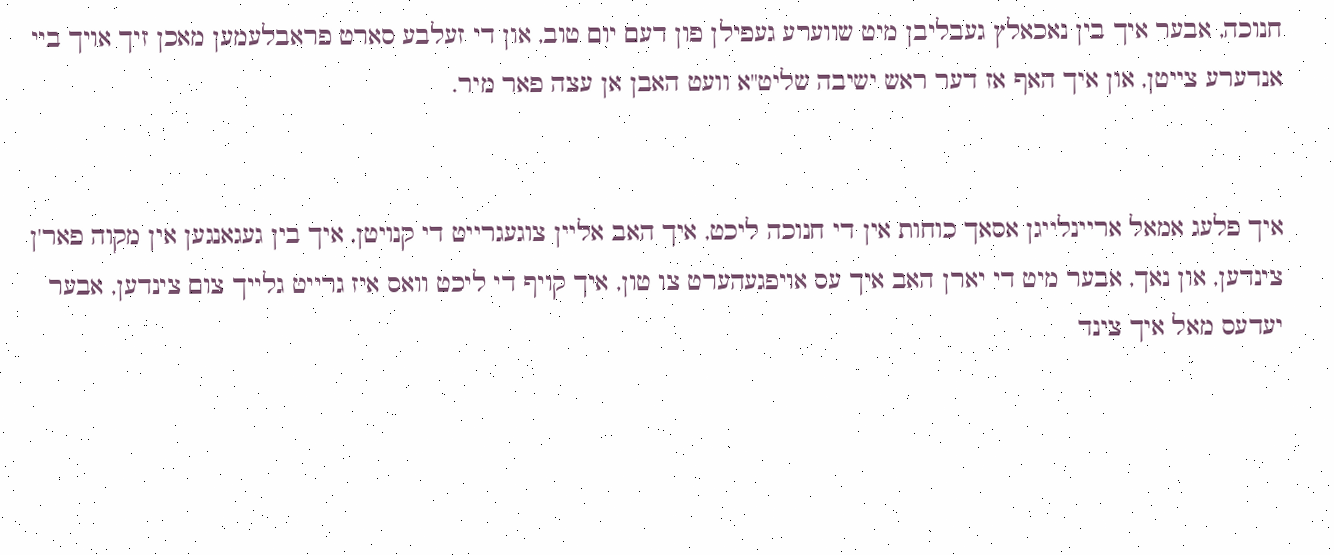חנוכה, אבער איך בין נאכאלץ געבליבן מיט שווערע געפילן פון דעם יום טוב, און די זעלבע סארט פראבלעמען מאכן זיך אויך ביי אנדערע צייטן, און איך האף אז דער ראש ישיבה שליט"א וועט האבן אן עצה פאר מיר.


איך פלעג אמאל אריינלייגן אסאך כוחות אין די חנוכה ליכט, איך האב אליין צוגעגרייט די קנויטן, איך בין געגאנגען אין מקוה פאר'ן צינדען, און נאך, אבער מיט די יארן האב איך עס אויפגעהערט צו טון, איך קויף די ליכט וואס איז גרייט גלייך צום צינדען, אבער יעדעס מאל איך צינד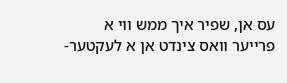עס אן, שפיר איך ממש ווי א פרייער וואס צינדט אן א לעקטער-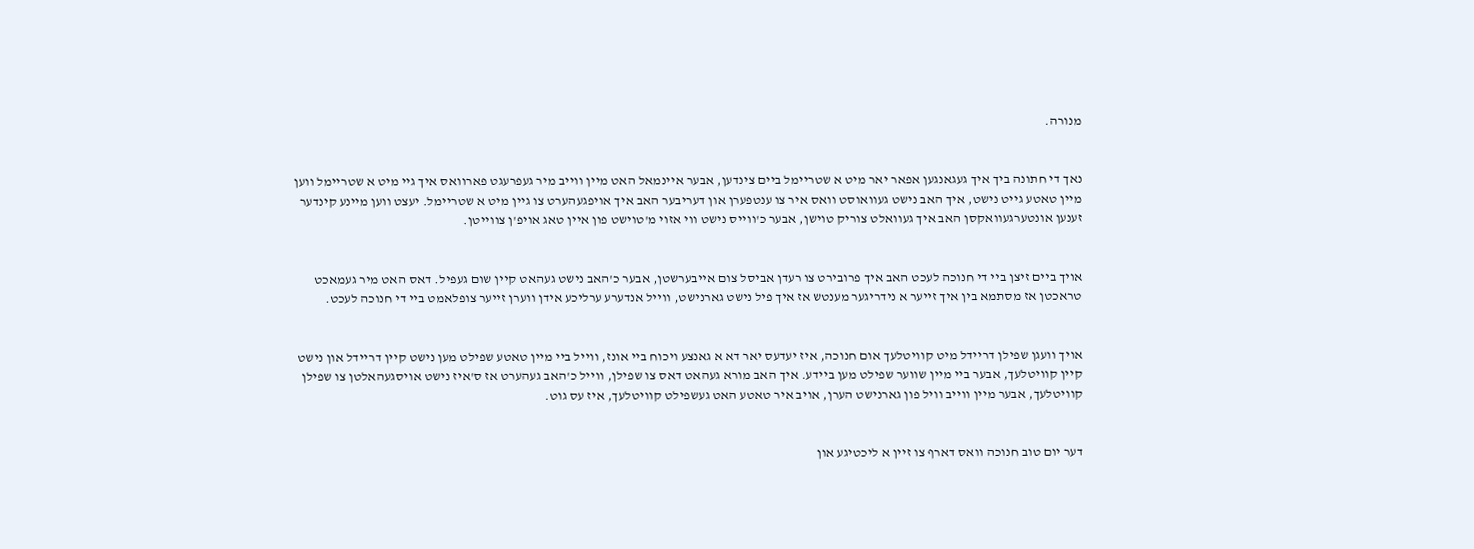מנורה.


נאך די חתונה ביך איך געגאנגען אפאר יאר מיט א שטריימל ביים צינדען, אבער איינמאל האט מיין ווייב מיר געפרעגט פארוואס איך גיי מיט א שטריימל ווען מיין טאטע גייט נישט, איך האב נישט געוואוסט וואס איר צו ענטפערן און דעריבער האב איך אויפגעהערט צו גיין מיט א שטריימל. יעצט ווען מיינע קינדער זענען אונטערגעוואקסן האב איך געוואלט צוריק טוישן, אבער כ'ווייס נישט ווי אזוי מ'טוישט פון איין טאג אויפ'ן צווייטן.


אויך ביים זיצן ביי די חנוכה לעכט האב איך פרובירט צו רעדן אביסל צום אייבערשטן, אבער כ'האב נישט געהאט קיין שום געפיל. דאס האט מיר געמאכט טראכטן אז מסתמא בין איך זייער א נידריגער מענטש אז איך פיל נישט גארנישט, ווייל אנדערע ערליכע אידן ווערן זייער צופלאמט ביי די חנוכה לעכט.


אויך וועגן שפילן דריידל מיט קוויטלעך אום חנוכה, איז יעדעס יאר דא א גאנצע ויכוח ביי אונז, ווייל ביי מיין טאטע שפילט מען נישט קיין דריידל און נישט קיין קוויטלעך, אבער ביי מיין שווער שפילט מען ביידע. איך האב מורא געהאט דאס צו שפילן, ווייל כ'האב געהערט אז ס'איז נישט אויסגעהאלטן צו שפילן קוויטלעך, אבער מיין ווייב וויל פון גארנישט הערן, אויב איר טאטע האט געשפילט קוויטלעך, איז עס גוט.


דער יום טוב חנוכה וואס דארף צו זיין א ליכטיגע און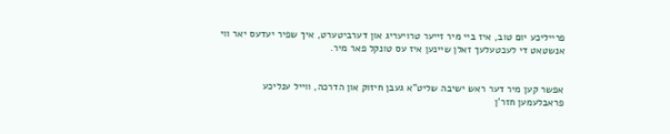פרייליכע יום טוב, איז ביי מיר זייער טרויעריג און דערביטערט, איך שפיר יעדעס יאר ווי אנשטאט די לעכטעלעך זאלן שיינען איז עס טונקל פאר מיר.


אפשר קען מיר דער ראש ישיבה שליט"א געבן חיזוק און הדרכה, ווייל ענליכע פראבלעמען חזר'ן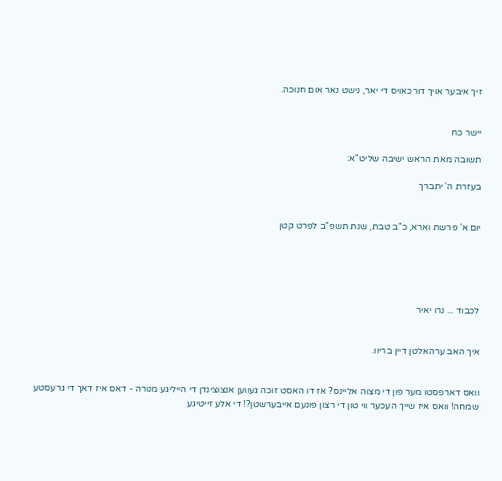זיך איבער אויך דורכאויס די יאר, נישט נאר אום חנוכה.


יישר כח

תשובה מאת הראש ישיבה שליט"א:

בעזרת ה' יתברך


יום א' פרשת וארא, כ"ב טבת, שנת תשפ"ב לפרט קטן





לכבוד ... נרו יאיר


איך האב ערהאלטן דיין בריוו.


וואס דארפסטו מער פון די מצוה אליינס? אז דו האסט זוכה געווען אנצוצינדן די הייליגע מנורה - דאס איז דאך די גרעסטע שמחה! וואס איז שייך העכער ווי טון די רצון פונעם אייבערשטן?! די אלע זייטיגע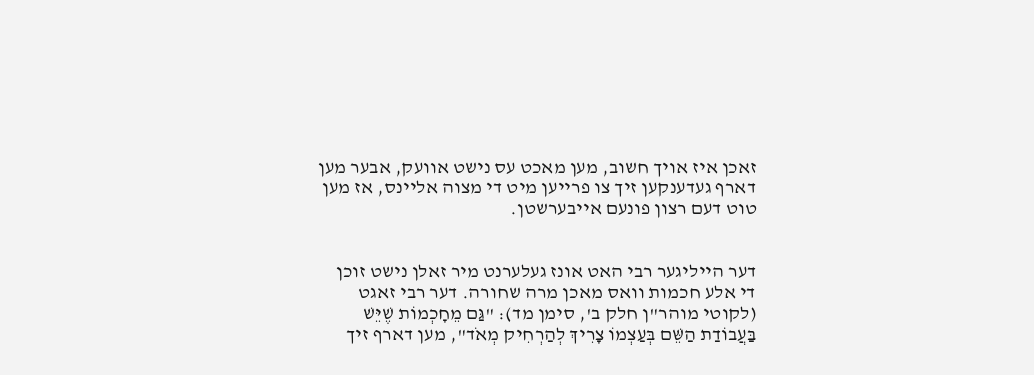זאכן איז אויך חשוב, מען מאכט עס נישט אוועק, אבער מען דארף געדענקען זיך צו פרייען מיט די מצוה אליינס, אז מען טוט דעם רצון פונעם אייבערשטן.


דער הייליגער רבי האט אונז געלערנט מיר זאלן נישט זוכן די אלע חכמות וואס מאכן מרה שחורה. דער רבי זאגט (לקוטי מוהר"ן חלק ב', סימן מד): "גַּם מֵחָכְמוֹת שֶׁיֵּשׁ בַּעֲבוֹדַת הַשֵּׁם בְּעַצְמוֹ צָרִיךְ לְהַרְחִיק מְאֹד", מען דארף זיך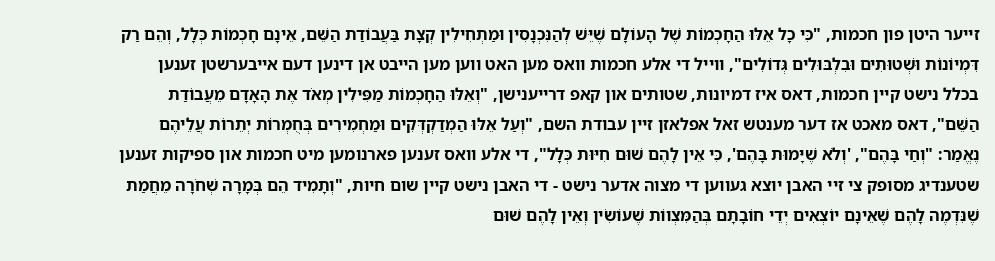זייער היטן פון חכמות, "כִּי כָל אֵלּוּ הַחָכְמוֹת שֶׁל הָעוֹלָם שֶׁיֵּשׁ לְהַנִּכְנָסִין וּמַתְחִילִין קְצָת בַּעֲבוֹדַת הַשֵּׁם, אֵינָם חָכְמוֹת כְּלָל, וְהֵם רַק דִּמְיוֹנוֹת וּשְׁטוּתִים וּבִלְבּוּלִים גְּדוֹלִים", ווייל די אלע חכמות וואס מען האט ווען מען הייבט אן דינען דעם אייבערשטן זענען בכלל נישט קיין חכמות, דאס איז דמיונות, שטותים און קאפ דרייענישן, "וְאֵלּוּ הַחָכְמוֹת מַפִּילִין מְאֹד אֶת הָאָדָם מֵעֲבוֹדַת הַשֵּׁם", דאס מאכט אז דער מענטש זאל אפלאזן זיין עבודת השם, "וְעַל אֵלּוּ הַמְדַקְדְּקִים וּמַחְמִירִים בְּחֻמְרוֹת יְתֵרוֹת עֲלֵיהֶם נֶאֱמַר: "וְחַי בָּהֶם", 'וְלֹא שֶׁיָּמוּת בָּהֶם', כִּי אֵין לָהֶם שׁוּם חִיּוּת כְּלָל", די אלע וואס זענען פארנומען מיט חכמות און ספיקות זענען שטענדיג מסופק צי זיי האבן יוצא געווען די מצוה אדער נישט - די האבן נישט קיין שום חיות, "וְתָמִיד הֵם בְּמָרָה שְׁחֹרָה מֵחֲמַת שֶׁנִּדְמֶה לָהֶם שֶׁאֵינָם יוֹצְאִים יְדֵי חוֹבָתָם בְּהַמִּצְווֹת שֶׁעוֹשִׂין וְאֵין לָהֶם שׁוּם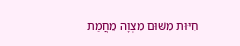חִיּוּת מִשּׁוּם מִצְוָה מֵחֲמַת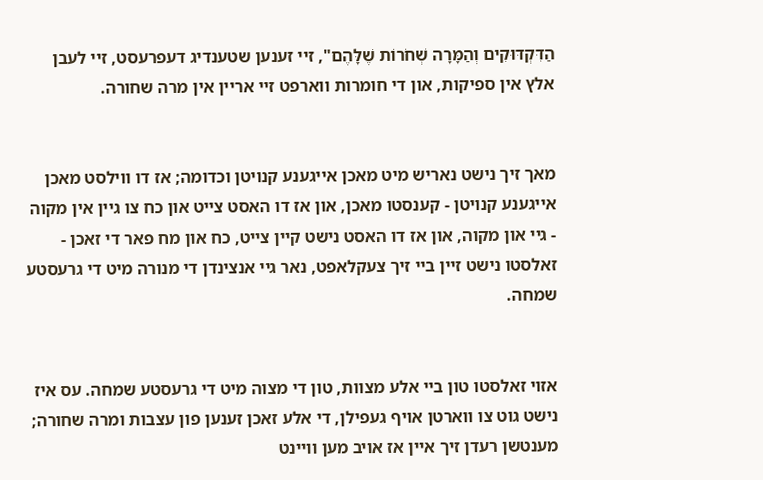הַדִּקְדּוּקִים וְהַמָּרָה שְׁחֹרוֹת שֶׁלָּהֶם", זיי זענען שטענדיג דעפרעסט, זיי לעבן אלץ אין ספיקות, און די חומרות ווארפט זיי אריין אין מרה שחורה.


מאך זיך נישט נאריש מיט מאכן אייגענע קנויטן וכדומה; אז דו ווילסט מאכן אייגענע קנויטן - קענסטו מאכן, און אז דו האסט צייט און כח צו גיין אין מקוה - גיי און מקוה, און אז דו האסט נישט קיין צייט, כח און מח פאר די זאכן - זאלסטו נישט זיין ביי זיך צעקלאפט, נאר גיי אנצינדן די מנורה מיט די גרעסטע שמחה.


אזוי זאלסטו טון ביי אלע מצוות, טון די מצוה מיט די גרעסטע שמחה. עס איז נישט גוט צו ווארטן אויף געפילן, די אלע זאכן זענען פון עצבות ומרה שחורה; מענטשן רעדן זיך איין אז אויב מען וויינט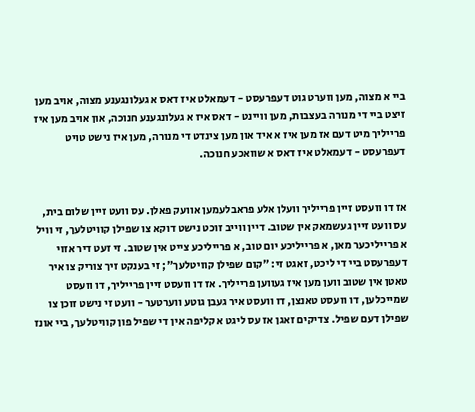ביי א מצוה, מען ווערט גוט דעפרעסט - דעמאלט איז דאס א געלונגענע מצוה, אויב מען זיצט ביי די מנורה בעצבות, מען וויינט - דאס איז א געלונגענע חנוכה, און אויב מען איז פרייליך מיט דעם אז מען איז א איד און מען צינדט די מנורה, מען איז נישט טויט דעפרעסט - דעמאלט איז דאס א שוואכע חנוכה.


אז דו וועסט זיין פרייליך וועלן אלע פראבלעמען אוועק פאלן. עס וועט זיין שלום בית, עס וועט זיין געשמאק אין שטוב. דיין ווייב זוכט נישט דוקא צו שפילן קוויטלעך, זי וויל א פרייליכער מאן, א פרייליכע יום טוב, א פרייליכע צייט אין שטוב. זי זעט דיר אזוי דעפרעסט ביי די ליכט, זאגט זי: "קום שפילן קוויטלעך"; זי בענקט זיך צוריק צו איר טאטן אין שטוב ווען מען איז געווען פרייליך. אז דו וועסט זיין פרייליך, דו וועסט שמייכלען, דו וועסט טאנצן, דו וועסט איר געבן גוטע ווערטער - וועט זי נישט זוכן צו שפילן דעם שפיל. צדיקים זאגן אז עס ליגט א קליפה אין די שפיל פון קוויטלעך, ביי אונז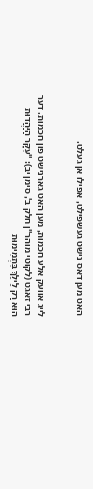האט מען דאס נישט געשפילט, אפילו אן געלט.


לייג אוועק אלע חכמות, מען האט גארנישט פון חכמות. דער רבי זאגט (לקוטי מוהר"ן חלק ב', סימן יב): "עִקָּר הַיַּהֲדוּת הוּא רַק לֵילֵךְ בִּתְמִימוּת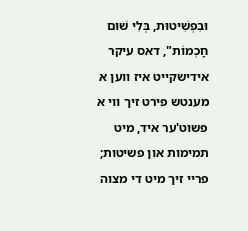וּבִפְשִׁיטוּת, בְּלִי שׁוּם חָכְמוֹת", דאס עיקר אידישקייט איז ווען א מענטש פירט זיך ווי א פשוט'ער איד, מיט תמימות און פשיטות; פריי זיך מיט די מצוה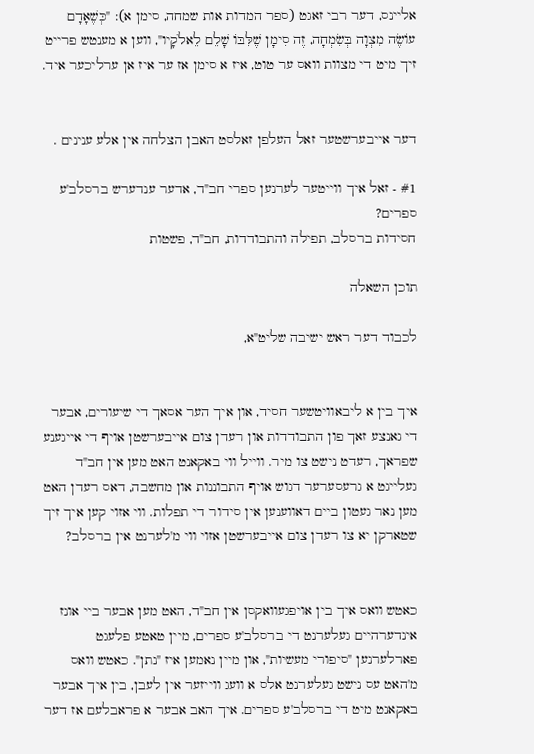אליינס, דער רבי זאגט (ספר המדות אות שמחה, סימן א): "כְּשֶׁאָדָם עוֹשֶׂה מִצְוָה בְּשִׂמְחָה, זֶה סִימָן שֶׁלִּבּוֹ שָׁלֵם לֵאלֹקָיו", ווען א מענטש פרייט זיך מיט די מצוות וואס ער טוט, איז א סימן אז ער איז אן ערליכער איד.


דער אייבערשטער זאל העלפן זאלסט האבן הצלחה אין אלע ענינים .

#1 - זאל איך ווייטער לערנען ספרי חב"ד, אדער ענדערש ברסלב'ע ספרים?
חסידות ברסלב, תפילה והתבודדות, חב"ד, פשטות

תוכן השאלה

לכבוד דער ראש ישיבה שליט"א,


איך בין א ליבאוויטשער חסיד, און איך הער אסאך די שיעורים, אבער די גאנצע זאך פון התבודדות און רעדן צום אייבערשטן אויף די אייגענע שפראך, רעדט נישט צו מיר. ווייל ווי באקאנט האט מען אין חב"ד געלייגט א גרעסערער דגוש אויף התבוננות און מחשבה, דאס רעדן האט מען נאר געטון ביים דאווענען אין סידור די תפלות. ווי אזוי קען איך זיך שטארקן יא צו רעדן צום אייבערשטן אזוי ווי מ'לערנט אין ברסלב?


כאטש וואס איך בין אויפגעוואקסן אין חב"ד, האט מען אבער ביי אונז אינדערהיים געלערנט די ברסלב'ע ספרים, מיין טאטע פלעגט פארלערנען "סיפורי מעשיות", און מיין נאמען איז "נתן". כאטש וואס מ'האט עס נישט געלערנט אלס א וועג ווייזער אין לעבן, בין איך אבער באקאנט מיט די ברסלב'ע ספרים. איך האב אבער א פראבלעם אז דער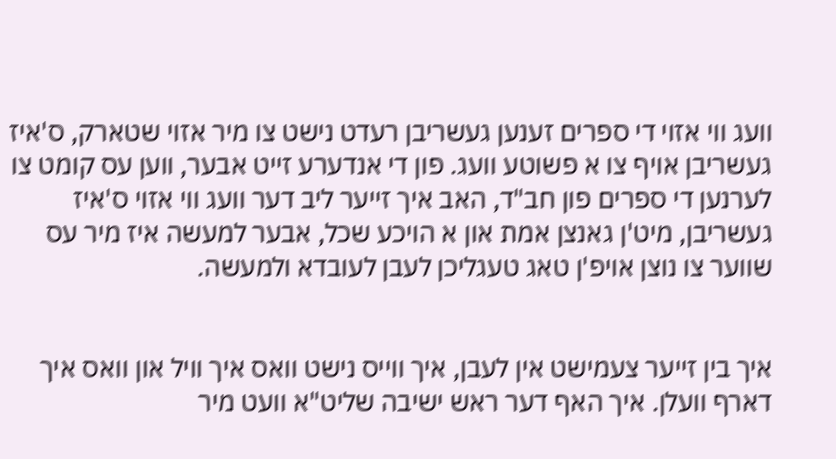וועג ווי אזוי די ספרים זענען געשריבן רעדט נישט צו מיר אזוי שטארק, ס'איז געשריבן אויף צו א פשוטע וועג. פון די אנדערע זייט אבער, ווען עס קומט צו לערנען די ספרים פון חב"ד, האב איך זייער ליב דער וועג ווי אזוי ס'איז געשריבן, מיט'ן גאנצן אמת און א הויכע שכל, אבער למעשה איז מיר עס שווער צו נוצן אויפ'ן טאג טעגליכן לעבן לעובדא ולמעשה.


איך בין זייער צעמישט אין לעבן, איך ווייס נישט וואס איך וויל און וואס איך דארף וועלן. איך האף דער ראש ישיבה שליט"א וועט מיר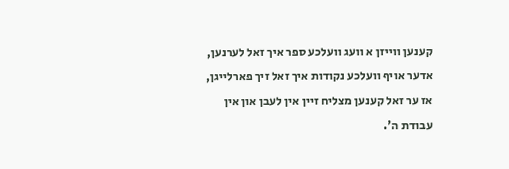קענען ווייזן א וועג וועלכע ספר איך זאל לערנען, אדער אויף וועלכע נקודות איך זאל זיך פארלייגן, אז ער זאל קענען מצליח זיין אין לעבן און אין עבודת ה'.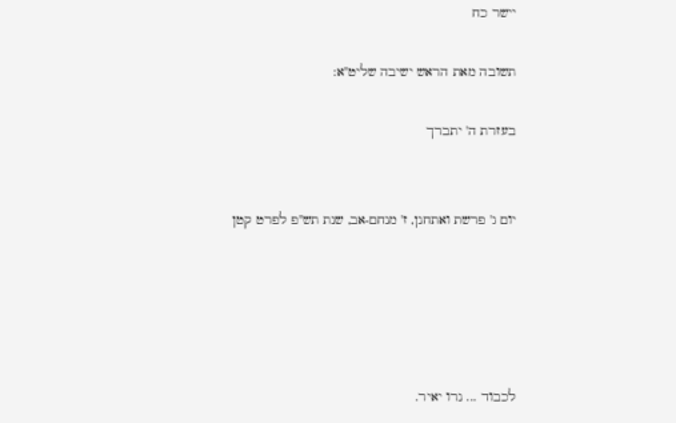יישר כח

תשובה מאת הראש ישיבה שליט"א:

בעזרת ה' יתברך


יום ג' פרשת ואתחנן, ז' מנחם-אב, שנת תש"פ לפרט קטן





לכבוד ... נרו יאיר.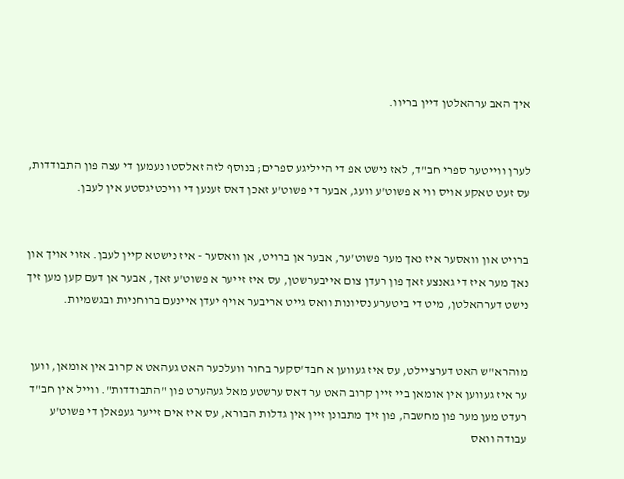איך האב ערהאלטן דיין בריוו.


לערן ווייטער ספרי חב"ד, לאז נישט אפ די הייליגע ספרים; בנוסף לזה זאלסטו נעמען די עצה פון התבודדות, עס זעט טאקע אויס ווי א פשוט'ע וועג, אבער די פשוט'ע זאכן דאס זענען די וויכטיגסטע אין לעבן.


ברויט און וואסער איז נאך מער פשוט'ער, אבער אן ברויט, אן וואסער - איז נישטא קיין לעבן. אזוי אויך און נאך מער איז די גאנצע זאך פון רעדן צום אייבערשטן, עס איז זייער א פשוט'ע זאך, אבער אן דעם קען מען זיך נישט דערהאלטן, מיט די ביטערע נסיונות וואס גייט אריבער אויף יעדן איינעם ברוחניות ובגשמיות.


מוהרא"ש האט דערציילט, עס איז געווען א חבד'סקער בחור וועלכער האט געהאט א קרוב אין אומאן, ווען ער איז געווען אין אומאן ביי זיין קרוב האט ער דאס ערשטע מאל געהערט פון "התבודדות". ווייל אין חב"ד רעדט מען מער פון מחשבה, פון זיך מתבונן זיין אין גדלות הבורא, עס איז אים זייער געפאלן די פשוט'ע עבודה וואס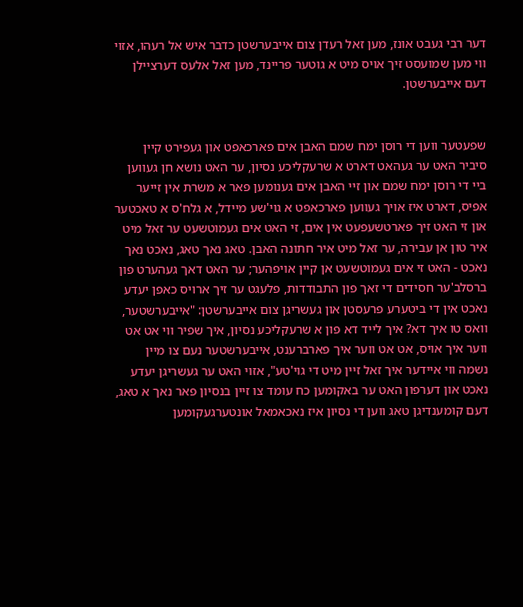דער רבי געבט אונז, מען זאל רעדן צום אייבערשטן כדבר איש אל רעהו, אזוי ווי מען שמועסט זיך אויס מיט א גוטער פריינד, מען זאל אלעס דערציילן דעם אייבערשטן.


שפעטער ווען די רוסן ימח שמם האבן אים פארכאפט און געפירט קיין סיביר האט ער געהאט דארט א שרעקליכע נסיון, ער האט נושא חן געווען ביי די רוסן ימח שמם און זיי האבן אים גענומען פאר א משרת אין זייער אפיס, דארט איז אויך געווען פארכאפט א גוי'שע מיידל, א גלח'ס א טאכטער און זי האט זיך פארטשעפעט אין אים, זי האט אים געמוטשעט ער זאל מיט איר טון אן עבירה, ער זאל מיט איר חתונה האבן. טאג נאך טאג, נאכט נאך נאכט - האט זי אים געמוטשעט אן קיין אויפהער; ער האט דאך געהערט פון ברסלב'ער חסידים די זאך פון התבודדות, פלעגט ער זיך ארויס כאפן יעדע נאכט אין די ביטערע פרעסטן און געשריגן צום אייבערשטן: "אייבערשטער, וואס טו איך דא? איך לייד דא פון א שרעקליכע נסיון, איך שפיר ווי אט אט ווער איך אויס, אט אט ווער איך פארברענט, אייבערשטער נעם צו מיין נשמה ווי איידער איך זאל זיין מיט די גוי'טע", אזוי האט ער געשריגן יעדע נאכט און דערפון האט ער באקומען כח עומד צו זיין בנסיון פאר נאך א טאג, דעם קומענדיגן טאג ווען די נסיון איז נאכאמאל אונטערגעקומען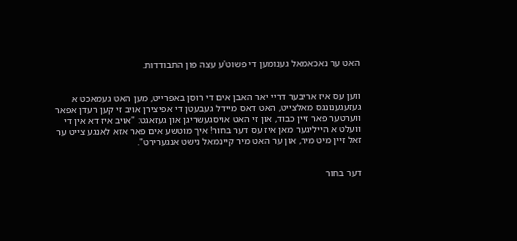האט ער נאכאמאל גענומען די פשוט'ע עצה פון התבודדות.


ווען עס איז אריבער דריי יאר האבן אים די רוסן באפרייט, מען האט געמאכט א געזעגענונגס מאלצייט, האט דאס מיידל געבעטן די אפיצירן אויב זי קען רעדן אפאר ווערטער פאר זיין כבוד, און זי האט אויסגעשריגן און געזאגט: "אויב איז דא אין די וועלט א הייליגער מאן איז עס דער בחור! איך מוטשע אים פאר אזא לאנגע צייט ער זאל זיין מיט מיר, און ער האט מיר קיינמאל נישט אנגערירט".


דער בחור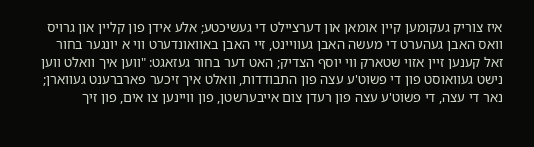איז צוריק געקומען קיין אומאן און דערציילט די געשיכטע; אלע אידן פון קליין און גרויס וואס האבן געהערט די מעשה האבן געוויינט, זיי האבן באוואונדערט ווי א יונגער בחור זאל קענען זיין אזוי שטארק ווי יוסף הצדיק; האט דער בחור געזאגט: "ווען איך וואלט ווען נישט געוואוסט פון די פשוט'ע עצה פון התבודדות, וואלט איך זיכער פארברענט געווארן; נאר די עצה, די פשוט'ע עצה פון רעדן צום אייבערשטן, פון וויינען צו אים, פון זיך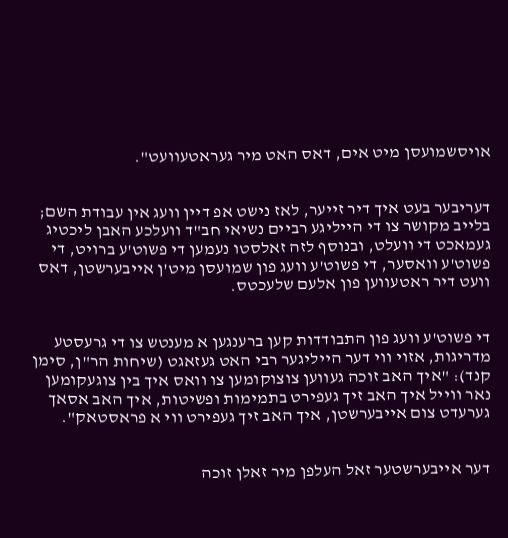אויסשמועסן מיט אים, דאס האט מיר געראטעוועט".


דעריבער בעט איך דיר זייער, לאז נישט אפ דיין וועג אין עבודת השם; בלייב מקושר צו די הייליגע רביים נשיאי חב"ד וועלכע האבן ליכטיג געמאכט די וועלט, ובנוסף לזה זאלסטו נעמען די פשוט'ע ברויט, די פשוט'ע וואסער, די פשוט'ע וועג פון שמועסן מיט'ן אייבערשטן, דאס וועט דיר ראטעווען פון אלעם שלעכטס.


די פשוט'ע וועג פון התבודדות קען ברענגען א מענטש צו די גרעסטע מדריגות, אזוי ווי דער הייליגער רבי האט געזאגט (שיחות הר"ן, סימן קנד): "איך האב זוכה געווען צוצוקומען צו וואס איך בין צוגעקומען נאר ווייל איך האב זיך געפירט בתמימות ופשיטות, איך האב אסאך גערעדט צום אייבערשטן, איך האב זיך געפירט ווי א פראסטאק".


דער אייבערשטער זאל העלפן מיר זאלן זוכה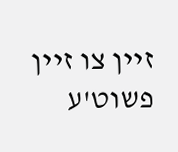זיין צו זיין פשוט'ע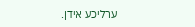ערליכע אידן.